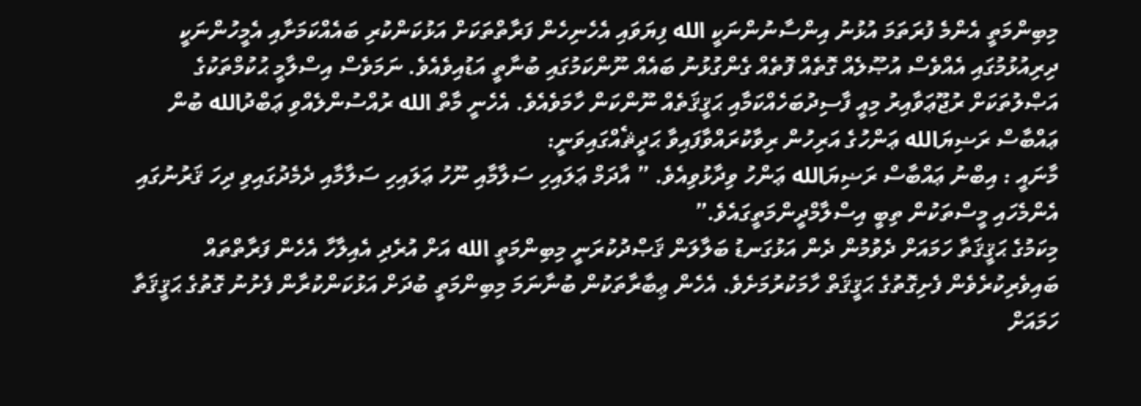މިބިންމަތީ އެންމެ ފުރަތަމަ އުޅުނު އިންސާނުންނަކީ الله ފިޔަވައި އެހެނިހެން ފަރާތްތަކަށް އަޅުކަންކުރި ބައެއްކަމަށާއި އެމީހުންނަކީ ދިރިއުޅުމުގައި އެއްވެސް އުޞޫލެއް ގޮތެއް ފޮތެއް ގެންގުޅުނު ބައެއް ނޫންކަމުގައި ބުނާތީ އަޑުއިވެއެވެ. ނަމަވެސް އިސްލާމީ ޙުކުމްތަކުގެ އަޞްލުތަކަށް ރުޖޫޢަވާއިރު މިއީ ފާސިދުބަހެއްކަމާއި ޙަޤީޤަތެއް ނޫންކަން ހާމަވެއެވެ. އެހެނީ މާތް الله ރުއްސުންލެއްވި ޢަބްދުالله ބުން ޢައްބާސް ރަޟިޔަالله ޢަންހުގެ އަރިހުން ރިވާކުރައްވާފައިވާ ޙަދީޘެއްގައިވަނީ:
މާނައީ : އިބްނު ޢައްބާސް ރަޟިޔަالله ޢަންހު ވިދާޅުވިއެވެ. ” އާދަމް ޢަލައިހި ސަލާމާއި ނޫހު ޢަލައިހި ސަލާމާއި ދެމެދުގައިވި ދިހަ ޤަރުނުގައި އެންމެހައި މީސްތަކުން ތިބީ އިސްލާމްދީންމަތީގައެވެ.”
މިކަމުގެ ޙަޤީޤަތާ ހަމައަށް ދެވުމުން ދެން އަޅުގަނޑު ބަލާލަން ޤަޞްދުކުރަނީ މިބިންމަތީ الله އަށް އުރެދި އެއިލާހާ އެހެން ފަރާތްތައް ބައިވެރިކުރެވެން ފެށިގޮތުގެ ޙަޤީޤަތް ހާމަކުރުމަށެވެ. އެހެން ޢިބާރާތަކުން ބުނާނަމަ މިބިންމަތީ ބުދަށް އަޅުކަންކުރާން ފެށުނު ގޮތުގެ ޙަޤީޤަތާ ހަމައަށް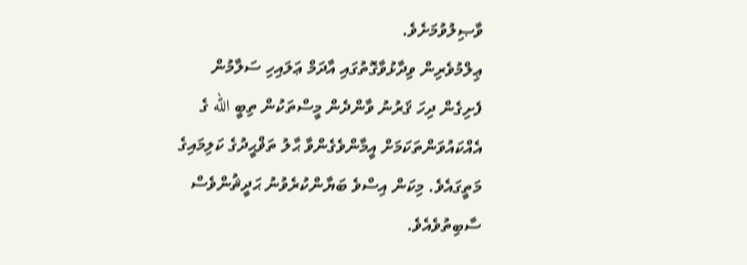ވާޞިލުވުމަށެވެ.
ޢިލްމުވެރިން ވިދާޅުވާގޮތުގައި އާދަމް ޢަލައިހި ސަލާމުން ފެށިގެން ދިހަ ޤަރުނު ވާންދެން މީސްތަކުން ތިބީ الله ގެ އެއްކައުވަންތަކަމަށް އީމާންވެގެންވާ ޙާލު ތަޥްޙީދުގެ ކަލިމައިގެ މަތީގައެވެ. މިކަން އިސްވެ ބަޔާންކުރެވުނު ޙަދީޘުންވެސް ސާބިތުވެއެވެ.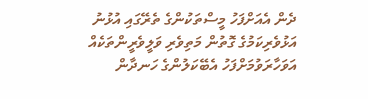ދެން އެއަށްފަހު މީސްތަކުންގެ ތެރޭގައި އުޅުނު އަޅުވެރިކަމުގެ ގޮތުން މަތިވެރި ވަލީވެރީންތަކެއް އަވަހާރަވުމަށްފަހު އެބޭކަލުންގެ ހަނދާން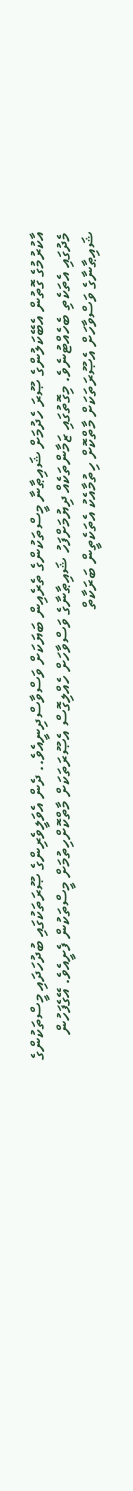އާކުރުމުގެ ގޮތުން އެބޭކަލުންގެ ޞޫރަ ހެދުމަށް ޝައިޠާނާ މީސްތަކުންގެ ތެރެއިން ބަޔަކަށް ވަސްވާސްދިނީއެވެ.. ދެން އެވަލީވެރިންގެ ޞޫރަތަކުގައި ބުދުހަދައި މީސްތަކުންގެ މެދުގައި އެތަކެތި ބެހެއްޓުނެވެ. މިގޮތުގައި ޒަމާންތަކެއް ދިޔުމަށްފަހު ޝައިޠާނާގެ ވަސްވާހަށް ހެއްލިގޮސް އެޞޫރަތަކަށް މާތްކޮށްހިތުމަށް މީސްތަކުން ފެށީއެވެ. އޭގެފަހުން ޝައިޠާނާގެ ވަސްވާހަށް އެޞޫރަތަކަށް މާތްކޮށް ހިތުމާއެކު އެތަކެތީން ބަރަކާތް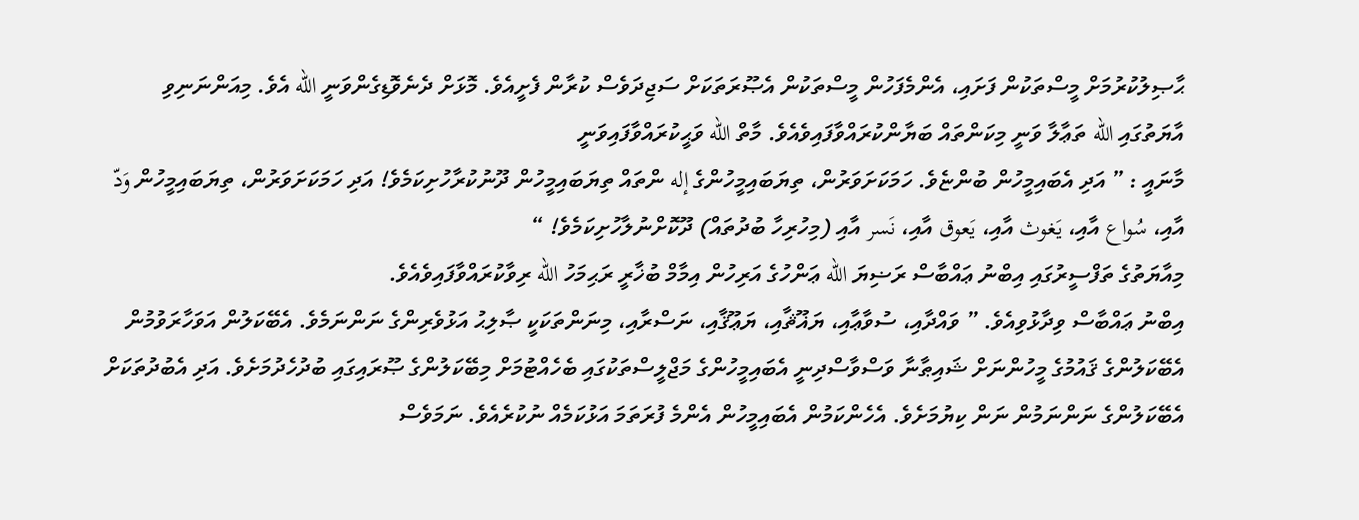ޙާޞިލުކުރުމަށް މީސްތަކުން ފަށައި، އެންމެފަހުން މީސްތަކުން އެޞޫރަތަކަށް ސަޖިދަވެސް ކުރާން ފެށީއެވެ. މޮޅަށް ދެނެވޮޑިގެންވަނީ الله އެވެ. މިއަންނަނިވި އާޔަތުގައި الله ތަޢާލާ ވަނީ މިކަންތައް ބަޔާންކުރައްވާފައިވެއެވެ. މާތް الله ވަޙީކުރައްވާފައިވަނީ
މާނައީ : ” އަދި އެބައިމީހުން ބުންޏެވެ. ހަމަކަށަވަރުން، ތިޔަބައިމީހުންގެ إله ންތައް ތިޔަބައިމީހުން ދޫނުކުރާހުށިކަމެވެ! އަދި ހަމަކަށަވަރުން، ތިޔަބައިމީހުން وَدّ އާއި، سُواع އާއި، يَغوث އާއި، يَعوق އާއި، نَسر އާއި (މިހުރިހާ ބުދުތައް) ދޫކޮށްނުލާހުށިކަމެވެ! “
މިއާޔަތުގެ ތަފްސީރުގައި އިބްނު ޢައްބާސް ރަޟިޔަ الله ޢަންހުގެ އަރިހުން އިމާމް ބުޚާރީ ރަޙިމަހު الله ރިވާކުރައްވާފައިވެއެވެ.
އިބްނު ޢައްބާސް ވިދާޅުވިއެވެ. ” ވައްދާއި، ސުވާޢާއި، ޔަޣޫޘާއި، ޔަޢޫޤާއި، ނަސްރާއި، މިނަންތަކަކީ ޞާލިޙު އަޅުވެރިންގެ ނަންނަމެވެ. އެބޭކަލުން އަވަހާރަވުމުން އެބޭކަލުންގެ ޤައުމުގެ މީހުންނަށް ޝައިޠާނާ ވަސްވާސްދިނީ އެބައިމީހުންގެ މަޖްލީސްތަކުގައި ބެހެއްޓުމަށް މިބޭކަލުންގެ ޞޫރައިގައި ބުދުހެދުމަށެވެ. އަދި އެބުދުތަކަށް އެބޭކަލުންގެ ނަންނަމުން ނަން ކިޔުމަށެވެ. އެހެންކަމުން އެބައިމީހުން އެންމެ ފުރަތަމަ އަޅުކަމެއް ނުކުރެއެވެ. ނަމަވެސް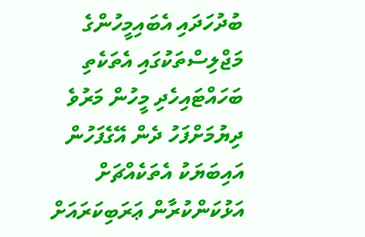ބުދުހަދައި އެބައިމީހުންގެ މަޖްލިސްތަކުގައި އެތަކެތި ބަހައްޓައިހެދި މީހުން މަރުވެ ދިޔުމަށްފަހު ދެން އޭގެފަހުން އައިބަޔަކު އެތަކެއްޗަށް އަޅުކަންކުރާން ޢަރަބިކަރައަށް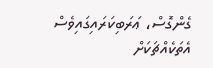ގެންގޮސް، ޢަރަބިކަރައިގައިވެސް އެތަކެއްޗަކަށް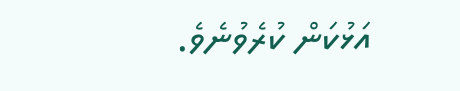އަޅުކަން ކުރެވުނެވެ.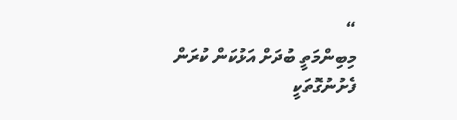“
މިބިންމަތީ ބުދަށް އަޅުކަން ކުރަން ފެށުނުގޮތަކީ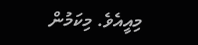މިއީއެވެ. މިކަމުން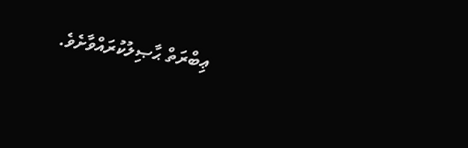ޢިބްރަތް ޙާޞިލުކުރައްވާށެވެ.